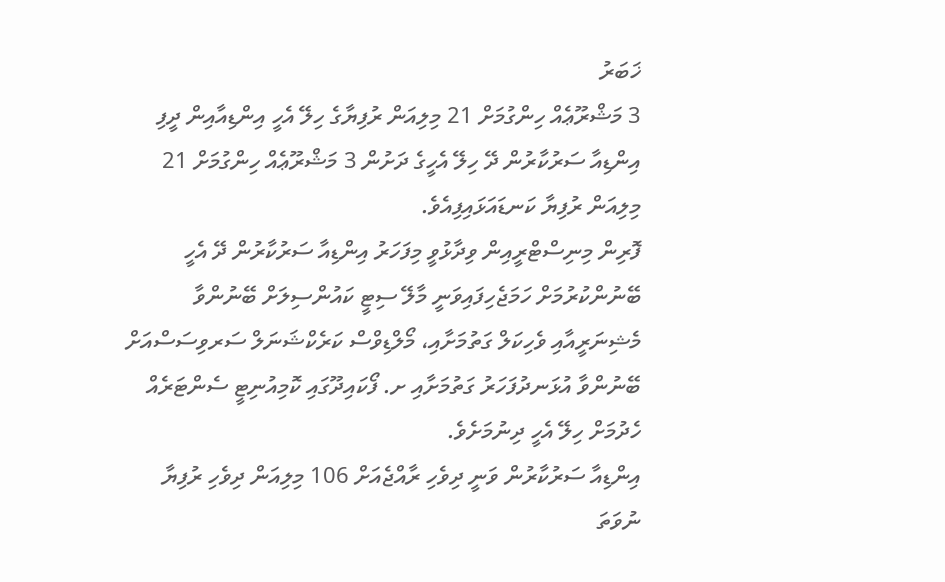ޚަބަރު
3 މަޝްރޫޢެއް ހިންގުމަށް 21 މިލިއަން ރުފިޔާގެ ހިލޭ އެހީ އިންޑިއާއިން ދީފި
އިންޑިއާ ސަރުކާރުން ދޭ ހިލޭ އެހީގެ ދަށުން 3 މަޝްރޫޢެއް ހިންގުމަށް 21 މިލިއަން ރުފިޔާ ކަނޑައަޅައިފިއެވެ.
ފޮރިން މިނިސްޓްރީއިން ވިދާޅުވީ މިފަހަރު އިންޑިއާ ސަރުކާރުން ދޭ އެހީ ބޭނުންކުރުމަށް ހަމަޖެހިފައިވަނީ މާލޭ ސިޓީ ކައުންސިލަށް ބޭނުންވާ މެޝިނަރީއާއި ވެހިކަލް ގަތުމަށާއި، މޯލްޑިވްސް ކަރެކްޝަނަލް ސަރވިސަސްއަށް ބޭނުންވާ އުޅަނދުފަހަރު ގަތުމަށާއި ށ. ފޯކައިދޫގައި ކޮމިއުނިޓީ ސެންޓަރެއް ހެދުމަށް ހިލޭ އެހީ ދިނުމަށެވެ.
އިންޑިއާ ސަރުކާރުން ވަނީ ދިވެހި ރާއްޖެއަށް 106 މިލިއަން ދިވެހި ރުފިޔާ ނުވަތަ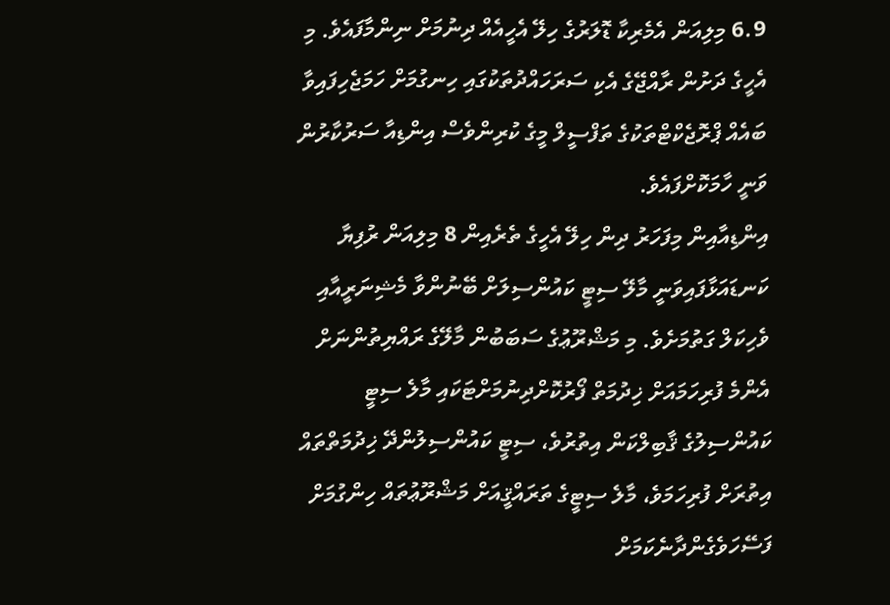6.9 މިލިއަން އެމެރިކާ ޑޮލަރުގެ ހިލޭ އެހީއެއް ދިނުމަށް ނިންމާފައެވެ. މި އެހީގެ ދަށުން ރާއްޖޭގެ އެކި ސަރަހައްދުތަކުގައި ހިނގުމަށް ހަމަޖެހިފައިވާ ބައެއް ޕްރޮޖެކްޓްތަކުގެ ތަފްސީލް މީގެ ކުރިންވެސް އިންޑިއާ ސަރުކާރުން ވަނީ ހާމަކޮށްފައެވެ.
އިންޑިއާއިން މިފަހަރު ދިން ހިލޭ އެހީގެ ތެރެއިން 8 މިލިއަން ރުފިޔާ ކަނޑައަޅާފައިވަނީ މާލޭ ސިޓީ ކައުންސިލަށް ބޭނުންވާ މެޝިނަރީއާއި ވެހިކަލް ގަތުމަށެވެ. މި މަޝްރޫޢުގެ ސަބަބުން މާލޭގެ ރައްޔިތުންނަށް އެންމެ ފުރިހަމައަށް ޚިދުމަތް ފޯރުކޮށްދިނުމަށްޓަކައި މާލެ ސިޓީ ކައުންސިލުގެ ޤާބިލްކަން އިތުރުވެ، ސިޓީ ކައުންސިލުންދޭ ޚިދުމަތްތައް އިތުރަށް ފުރިހަމަވެ، މާލެ ސިޓީގެ ތަރައްޤީއަށް މަޝްރޫޢުތައް ހިންގުމަށް ފަސޭހަވެގެންދާނެކަމަށް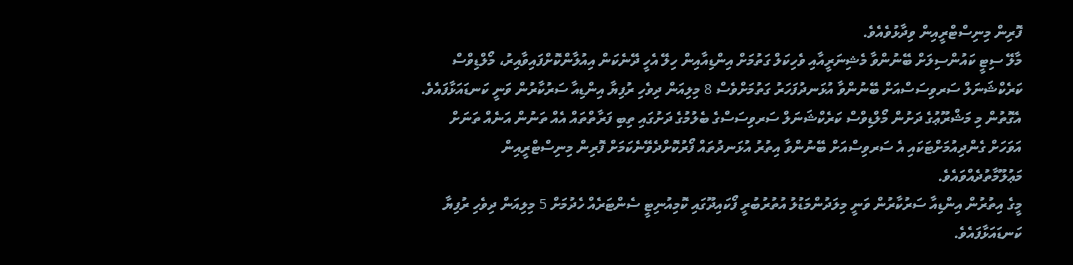ފޮރިން މިނިސްޓްރީއިން ވިދާޅުވެއެވެ.
މާލޭ ސިޓީ ކައުންސިލަށް ބޭނުންވާ މެޝިނަރީއާއި ވެހިކަލް ގަތުމަށް އިންޑިއާއިން ހިލޭ އެހީ ދޭނެކަން އިއުލާންކޮށްފައިވާއިރު، މޯލްޑިވްސް ކަރެކްޝަނަލް ސަރވިސަސްއަށް ބޭނުންވާ އުޅަނދުފަހަރު ގަތުމަށްވެސް 8 މިލިއަން ދިވެހި ރުފިޔާ އިންޑިއާ ސަރުކާރުން ވަނީ ކަނޑައަޅާފައެވެ. އެގޮތުން މި މަޝްރޫޢުގެ ދަށުން މޯލްޑިވްސް ކަރެކްޝަނަލް ސަރވިސަސްގެ ބެލުމުގެ ދަށުގައި ތިބި ފަރާތްތައް އެއް ތަނުން އަނެއް ތަނަށް އަވަހަށް ގެންދިއުމަށްޓަކައި އެ ސަރވިސްއަށް ބޭނުންވާ އިތުރު އުޅަނދުތައް ފޯރުކޮށްދެވޭނެކަމަށް ފޮރިން މިނިސްޓްރީއިން މަޢުލޫމާތުދެއްވައެވެ.
މީގެ އިތުރުން އިންޑިއާ ސަރުކާރުން ވަނީ މިލަދުންމަޑުލު އުތުރުބުރީ ފޯކައިދޫގައި ކޮމިއުނިޓީ ސެންޓަރެއް ހެދުމަށް 5 މިލިއަން ދިވެހި ރުފިޔާ ކަނޑައަޅާފައެވެ.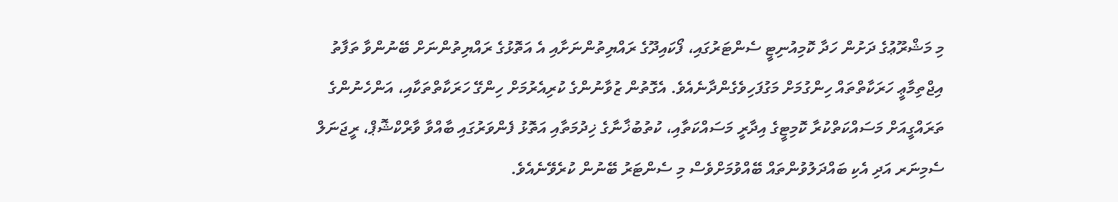މި މަޝްރޫޢުގެ ދަށުން ހަދާ ކޮމިއުނިޓީ ސެންޓަރުގައި، ފޯކައިދޫގެ ރައްޔިތުންނަށާއި އެ އަތޮޅުގެ ރައްޔިތުންނަށް ބޭނުންވާ ތަފާތު އިޖްތިމާޢީ ހަރަކާތްތައް ހިންގުމަށް މަގުފަހިވެގެންދާނެއެވެ. އެގޮތުން ޒުވާނުންގެ ކުރިއެރުމަށް ހިންގޭ ހަރަކާތްތަކާއި، އަންހެނުންގެ ތަރައްގީއަށް މަސައްކަތްކުރާ ކޮމިޓީގެ އިދާރީ މަސައްކަތާއި، ކުތުބުޚާނާގެ ޚިދުމަތާއި އަތޮޅު ފެންވަރުގައި ބާއްވާ ވާރްކްޝޮޕް، ރީޖަނަލް ސެމިނަރ އަދި އެކި ބައްދަލުވުންތައް ބޭއްވުމަށްވެސް މި ސެންޓަރު ބޭނުން ކުރެވޭނެއެވެ.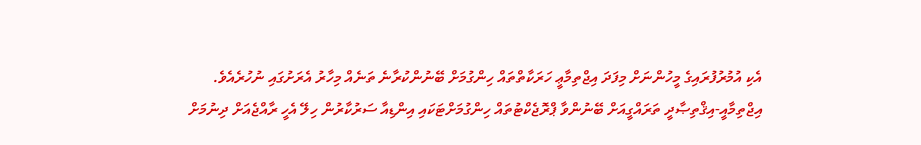އެކި އުމުރުފުރައިގެ މީހުންނަށް މިފަދަ އިޖްތިމާޢީ ހަރަކާތްތައް ހިންގުމަށް ބޭނުންކުރާނެ ތަނެއް މިހާރު އެރަށުގައި ނުހުރެއެވެ.
އިޖްތިމާއީ-އިޤްތިޞާދީ ތަރައްގީއަށް ބޭނުންވާ ޕްރޮޖެކްޓުތައް ހިންގުމަށްޓަކައި އިންޑިއާ ސަރުކާރުން ހިލޭ އެހީ ރާއްޖެއަށް ދިނުމަށް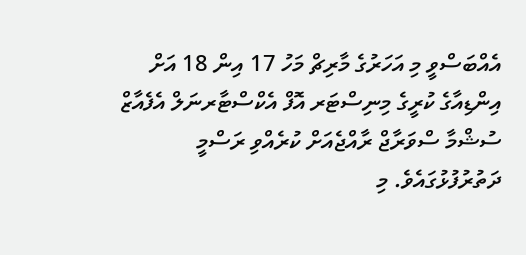އެއްބަސްވީ މި އަހަރުގެ މާރިޗް މަހު 17 އިން 18 އަށް އިންޑިއާގެ ކުރީގެ މިނިސްޓަރ އޮފް އެކްސްޓާރނަލް އެފެއާޒް ސުޝްމާ ސްވަރާޖް ރާއްޖެއަށް ކުރެއްވި ރަސްމީ ދަތުރުފުޅުގައެވެ. މި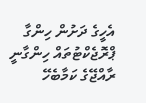އެހީގެ ދަށުން ހިންގާ ޕްރޮޖެކްޓުތައް ހިންގާނީ ރާއްޖޭގެ ކަމާބެހޭ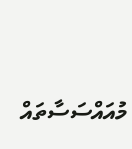މުއައްސަސާތައް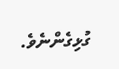ގުޅިގެންނެވެ.